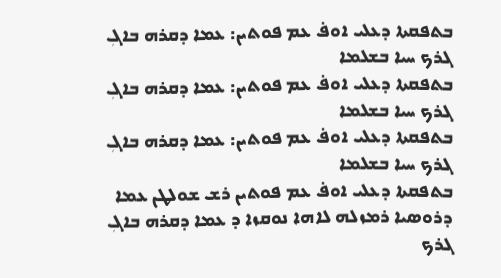ܒܬܦܩܬܐ ܕܥܠܝ ܐܘܦ̇ ܥܡ ܦܘܬܝܢ: ܥܡܐ ܕܩܪܗ ܒܐܓܼ ܓܪܟ ܚܝܐ ܒܫܠܡܐ
ܒܬܦܩܬܐ ܕܥܠܝ ܐܘܦ̇ ܥܡ ܦܘܬܝܢ: ܥܡܐ ܕܩܪܗ ܒܐܓܼ ܓܪܟ ܚܝܐ ܒܫܠܡܐ
ܒܬܦܩܬܐ ܕܥܠܝ ܐܘܦ̇ ܥܡ ܦܘܬܝܢ: ܥܡܐ ܕܩܪܗ ܒܐܓܼ ܓܪܟ ܚܝܐ ܒܫܠܡܐ
ܒܬܦܩܬܐ ܕܥܠܝ ܐܘܦ̇ ܥܡ ܦܘܬܝܢ ܪܫ ܫܘܠܛܢ ܥܡܐ ܕܪܘܣܝܐ ܪܡܙܠܗ ܠܐܗܐ ܢܘܩܙܐ ܕ ܥܡܐ ܕܩܪܗ ܒܐܓܼ ܓܪܟ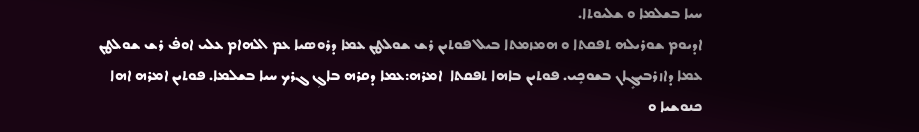ܚܝܐ ܒܫܠܡܐ ܘ ܫܠܝܘܬܐ.
ܐܕܝܘܡ ܫܘܪܝܠܗ ܬܦܩܬܐ ܘ ܗܡܙܡܬܐ ܒܝܠ ܦܘܬܝܢ ܪܫ ܫܘܠܛܢ ܥܡܐ ܕܪܘܣܝܐ ܥܡ ܐܠܗܐܡ ܥܠܝ ܐܘܦ̇ ܪܫ ܫܘܠܛܢ ܥܡܐ ܕܐܙܪܒܝܓܻܐܢ ܒܫܘܟܻܝ. ܦܘܬܝܢ ܒܐܗܐ ܬܦܩܬܐ  ܐܡܪܗ:ܥܡܐ ܕܩܪܗ ܒܐܓܼ ܓܪܟ ܚܝܐ ܒܫܠܡܐ. ܦܘܬܝܢ ܐܡܪܗ ܐܗܐ ܟܢܘܫܝܐ ܘ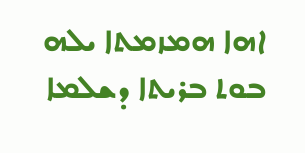ܐܗܐ ܗܡܙܡܬܐ ܝܠܗ ܒܘܬ ܒܪܝܬܐ ܕܫܠܡܐ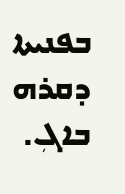ܒܦܢܝܬܐ ܕܩܪܗ ܒܐܓܼ.